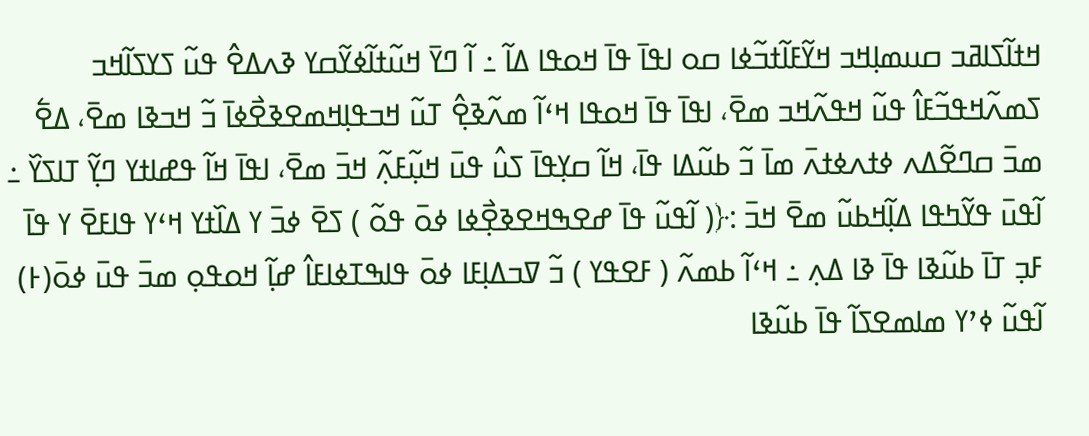ߞߙߊ߬ߖߊߥߏ ߛߎߘߊ߲ߞߏ ߞߌ߬ߓߊ߬ߙߏ߬ߦߊ ߛߋ ߊߟߊ߫ ߟߊ߫ ߞߋߟߊ ߡߊ߬ ߸ ߊ߬ ߣߌ߫ ߞߎ߬ߙߊ߬ߦߌ߬ߛߌ ߢߍߡߐ߮ ߟߎ߬ ߖߌߖߊ߬ߞߏ ߖߘߍ߬ߞߟߏ߬ߓߊ߮ ߟߎ߬ ߞߟߍ߬ߞߏ ߘߐ߫، ߊߟߊ߫ ߟߊ߫ ߞߋߟߊ ߞߵߊ߬ ߘߍ߬ߢߐ߲߮ ߠߎ߬ ߞߏߟߊ߲ߞߘߐߢߐ߯ߦߊ߫ ߏ߬ ߞߏߢߊ ߘߐ߫، ߡߐ߱ ߘߏ߫ ߛߣߐ߬ߡߍ ߦߙߍߦߙߍ߫ ߘߊ߫ ߏ߬ ߕߎ߬ߡߊ ߟߊ߫، ߞߊ߬ ߛߌ߲ߟߊ߫ ߖߎ߮ ߟߎ߫ ߞߎ߲߬ߓߍ߲߬ ߞߏ߫ ߘߐ߫، ߊߟߊ߫ ߞߊ߬ ߟߝߊߙߌ ߣߌ߲߬ ߠߊߖߌ߰ ߸ ߊ߬ߟߎ߫ ߟߌ߬ߤߟߊ ߡߊ߲߬ߞߕߎ߬ ߘߐ߫ ߞߏ߫ :﴿( ߊ߬ߟߎ߬ ߟߊ߫ ߝߐߒߞߐߢߐ߲߯ߦߊ ߦߋ߫ ߟߋ߬ ) ߖߐ߫ ߦߏ߫ ߌ ߡߊ߰ߙߌ ߞߵߌ ߟߊߓߐ߫ ߌ ߟߊ߫ ߓߏ߲ ߠߊ߫ ߕߎ߬ߢߊ ߟߊ߫ ߢߊ ߡߍ߲ ߸ ߞߵߊ߬ ߕߘߍ߬ ( ߓߐߟߌ ) ߏ߬ ߜߏߡߊ߲ߓߊ ߦߋ߫ ߟߊߒߠߦߊߓߊ߮ ߝߊ߲߬ ߞߋߟߋ߲ ߘߏ߫ ߟߎ߫ ߦߋ߫(߅) ߊ߬ߟߎ߬ ߦߴߌ ߘߊߘߐߖߊ߬ ߟߊ߫ ߕߎ߬ߢߊ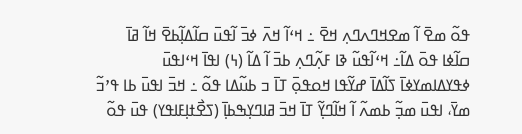ߟߋ߬ ߘߐ߫ ߊ߬ ߘߐߞߣߍߣߍ߲ ߞߐ߫ ߸ ߞߵߊ߬ ߞߍ߫ ߦߏ߫ ߊ߬ߟߎ߫ ߛߊ߬ߡߊ߲߬ߕߐ߫ ߞߊ߬ ߥߊ߫ ߛߊ߬ߦߊ ߟߋ߫ ߡߊ߬߸ ߞߵߊ߬ߟߎ߬ ߢߊ ߓߍ߲߬ߣߍ߲ ߕߏ߫ ߊ߬ ߡߊ߬ (߆) ߊߟߊ߫ ߞߵߊߟߎ߫ ߦߟߌߡߊߘߌߦߊ߫ ߖߊ߬ߡߊ߫ ߝߌ߬ߟߊ ߞߋߟߋ߲߫ ߠߊ߫ ߏ ߕߎ߬ߡߊ ߟߋ߬ ߸ ߞߏ߫ ߊߟߎ߫ ߕߊ ߟߴߏ߬ ߘߌ߫، ߊߟߎ߫ ߘߏ߲߬ ߕߘߍ߬ ߊ߬ ߞߊ߬ߣߌ߲߬ ߠߊ߫ ߞߏ߫ ߥߊߣߌ߲ߒߕߊ߲߫ (ߖߐ߯ߙߊ߲ߓߊߟߌ) ߟߎ߫ ߟߋ߬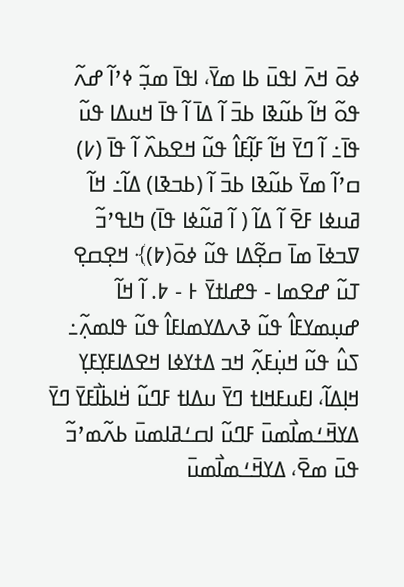ߦߋ߫ ߞߍ߫ ߊߟߎ߫ ߕߊ ߘߌ߫، ߊߟߊ߫ ߘߏ߲߬ ߦߴߊ߬ ߝߍ߬ ߟߋ߬ ߞߊ߬ ߕߎ߬ߢߊ ߕߏ߫ ߊ߬ ߡߊ߫ ߊ߬ ߟߊ߫ ߞߎߡߊ ߟߎ߬ ߟߊ߫߸ ߊ߬ ߣߌ߫ ߞߊ߬ ߓߊ߲߬ߓߊ߮ ߟߎ߬ ߞߐߕߍ߰ ߊ߬ ߟߊ߫ (߇) ߛߴߊ߬ ߘߌ߫ ߕߎ߬ߢߊ ߕߏ߫ ߊ߬ (ߕߏߢߊ) ߡߊ߬߸ ߞߊ߬ ߥߎߦߊ ߓߐ߫ ߊ߬ ߡߊ߬ ( ߊ߬ ߥߎ߬ߦߊ ߟߊ߫) ߤߊߟߴߏ߬ ߜߏߦߊ߫ ߘߊ߫ ߛߐ߲߬ߡߊ ߟߎ߬ ߦߋ߫(߈)﴾ ߞߐ߲ߛߐ߲ ߠߎ߬ ߝߐߘߊ - ߟߝߊߙߌ߫ ߅ - ߈. ߊ߬ ߞߊ߬ ߝߎ߲ߘߌߓߊ߮ ߟߎ߬ ߢߍߡߌߘߊߓߊ߮ ߟߎ߬ ߟߊߘߍ߲߬߸ ߖߎ߮ ߟߎ߬ ߞߎ߲߭ߓߍ߲߬ ߞߏ ߡߙߌߦߊ ߞߐߡߊߓߌ߲ߓߌ߲ ߞߊ߲ߡߊ߬، ߊߓߎߓߞߊߙ ߣߌ߫ ߎߡߊߙ ߓߣߎ߬ ߞ߭ߊߕ߭ߊ߯ߓߌ߫ ߣߌ߫ ߡߌߞ߫ߑߘߊ߯ߘߎ߫ ߓߣߎ߬ ߊߛߑߥߊߘߎ߫ ߕߍ߬ߘߴߏ߬ ߟߎ߫ ߘߐ߫، ߡߌߞ߫ߑߘߊ߯ߘߎ߫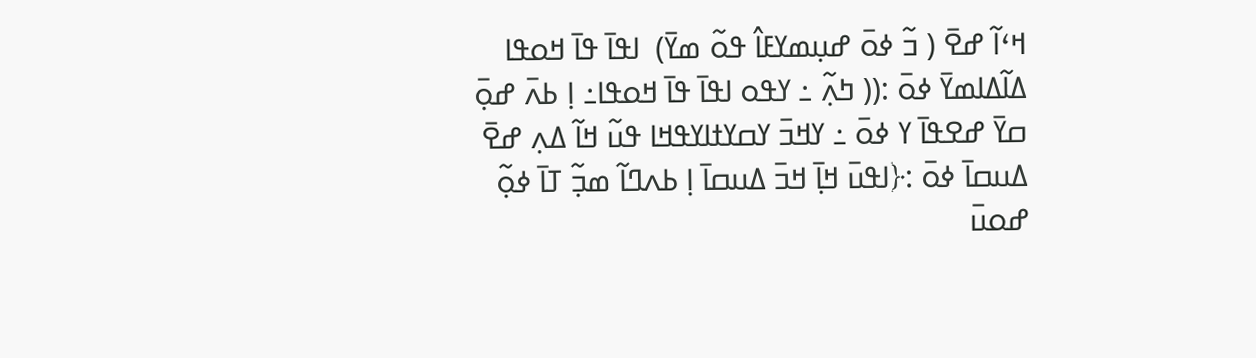ߞߵߊ߬ ߝߐ߫ ( ߏ߬ ߦߋ߫ ߝߎ߲ߘߌߓߊ߮ ߟߋ߬ ߘߌ߫)  ߊߟߊ߫ ߟߊ߫ ߞߋߟߊ ߡߊ߬ߡߊߘߌ߫ ߦߋ߫ :(( ߤߍ߲߬ ߸ ߌߟߋ ߊߟߊ߫ ߟߊ߫ ߞߋߟߊ߸ ߊ߲ ߕߍ߫ ߝߋ߲߫ ߛߌ߫ ߝߐߟߊ߫ ߌ ߦߋ߫ ߸ ߌߞߏ߫ ߌߛߌߙߊߌߟߞߊ ߟߎ߬ ߞߊ߬ ߡߍ߲ ߝߐ߫ ߡߎߛߊ߫ ߦߋ߫ :﴿ߊߟߎ߫ ߞߊ߲߫ ߞߏ߫ ߡߎߛߊ߫ ߊ߲ ߕߍߣߊ߬ ߘߏ߲߬ ߠߊ߫ ߦߋ߲߬ ߝߋߎ߫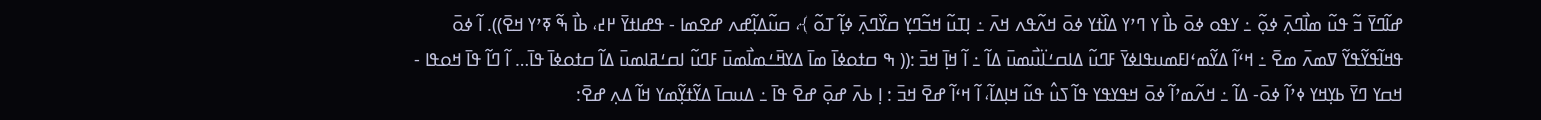ߝߊ߬ߣߌ߫ ߏ߬ ߟߎ߬ ߘߊ߯ߣߍ߲߫ ߦߋ߲߬ ߸ ߌߟߋ ߦߋ߫ ߕߊ߯ ߌ ߣߴߌ ߡߊ߰ߙߌ ߦߋ߫ ߞߍ߬ߟߍ ߞߍ߫ ߸ ߊ߲ߠߎ߬ ߞߏ߬ߣߌ߲ ߛߌ߰ߣߍ߲߫ ߦߊ߲߬ ߠߋ߬ ﴾، ߛߎ߬ߡߊ߲߬ߝߍ ߝߐߘߊ - ߟߝߊߙߌ߫ ߂߄، ߕߊ߯ ߒ߬ ߧߴߌ ߞߐ߫)). ߊ߬ ߦߋ߫ ߟߞߊ߬ߟߌ߬ߟߌ߬ ߜߘߍ߫ ߘߐ߫ ߸ ߞߵߊ߬ ߡߌ߬ߘߵߊߓߘߎߟߊߦߌ߫ ߓߣߎ߬ ߡߊߛߑߊ߳ߎ߯ߘߎ߫ ߡߊ߬ ߸ ߊ߬ ߞߊ߲߫ ߞߏ߫ :(( ߒ ߛߙߋߦߊ߫ ߘߊ߫ ߡߌߞ߫ߑߘߊ߯ߘߎ߫ ߓߣߎ߬ ߊߛߑߥߊߘߎ߫ ߡߊ߬ ߛߙߋߦߊ߫ ߟߊ߫… ߊ߬ ߣߊ߬ ߟߊ߫ ߞߋߟߊ - ߞߛߌ ߣߌ߫ ߕߌ߲ߞߌ ߦߴߊ߬ ߦߋ߫- ߡߊ߬ ߸ ߞߍ߬ߘߴߊ߬ ߦߋ߫ ߞߟߌߟߌ ߟߊ߬ ߖߎ߮ ߟߎ߬ ߞߊ߲ߡߊ߬، ߊ߬ ߞߵߊ߬ ߝߐ߫ ߞߏ߫ : ߊ߲ ߕߍ߫ ߝߋ߲߫ ߝߐ߫ ߟߊ߫ ߸ ߡߎߛߊ߫ ߡߌ߬ߙߌ߲߬ߘߌ ߞߊ߬ ߡߍ߲ ߝߐ߫: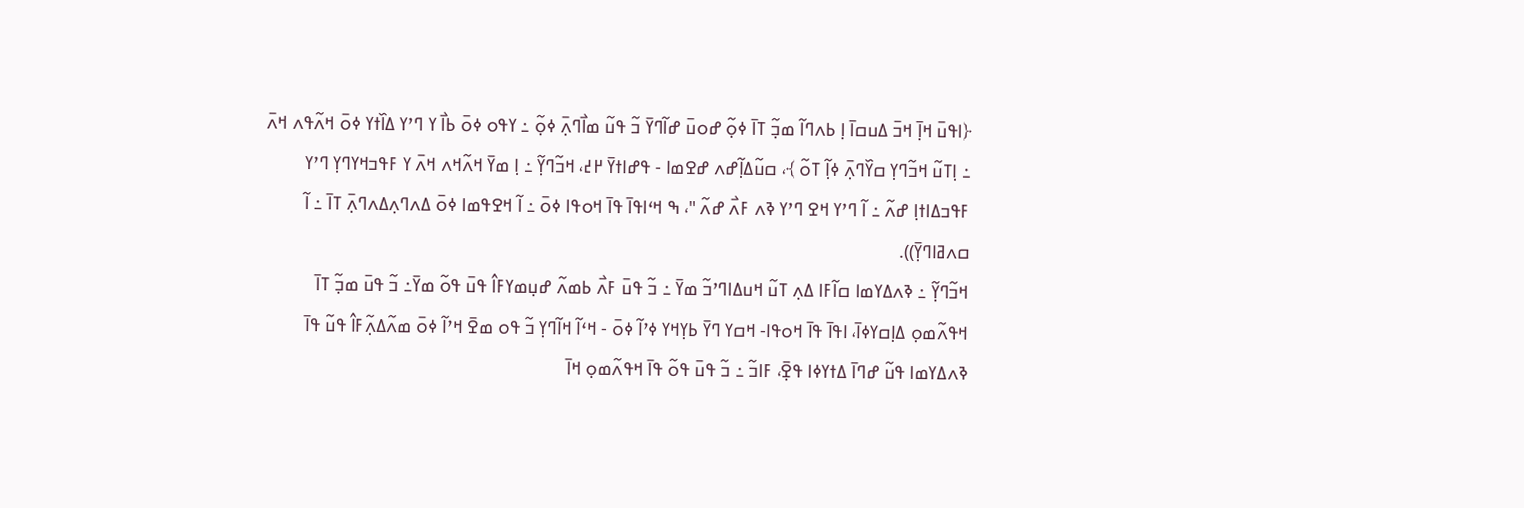﴿ߊߟߎ߫ ߞߊ߲߫ ߞߏ߫ ߡߎߛߊ߫ ߊ߲ ߕߍߣߊ߬ ߘߏ߲߬ ߠߊ߫ ߦߋ߲߬ ߝߋߎ߫ ߝߊ߬ߣߌ߫ ߏ߬ ߟߎ߬ ߘߊ߯ߣߍ߲߫ ߦߋ߲߬ ߸ ߌߟߋ ߦߋ߫ ߕߊ߯ ߌ ߣߴߌ ߡߊ߰ߙߌ ߦߋ߫ ߞߍ߬ߟߍ ߞߍ߫ ߸ ߊ߲ߠߎ߬ ߞߏ߬ߣߌ߲ ߛߌ߰ߣߍ߲߫ ߦߊ߲߬ ߠߋ߬ ﴾، ߛߎ߬ߡߊ߲߬ߝߍ ߝߐߘߊ - ߟߝߊߙߌ߫ ߂߄، ߞߏ߬ߣߌ߲߬ ߸ ߊ߲ ߘߌ߫ ߞߍ߬ߞߍ ߞߍ߫ ߌ ߓߟߏߞߌߣߌ߲ ߣߴߌ ߓߟߏߡߊߙߊ߲ ߝߍ߬ ߸ ߊ߬ ߣߴߌ ߞߐ ߣߴߌ ߢߍ ߓߍ߯ ߝߍ߬ "، ߒ ߞߵߊߟߊ߫ ߟߊ߫ ߞߋߟߊ ߦߋ߫ ߸ ߊ߬ ߞߐߟߘߊ ߦߋ߫ ߡߍߣߍ߲ߡߍߣߍ߲߫ ߠߊ߫ ߸ ߊ߬ ߛߍߥߊߣߌ߲߫)).
ߞߏ߬ߣߌ߲߬ ߸ ߢߍߡߌߘߊ ߛߊ߬ߓߊ ߡߍ߲ ߠߎ߬ ߞߎߡߊߣߴߏ߬ ߘߌ߫ ߸ ߏ߬ ߟߎ߫ ߓߍ߯ ߕߘߍ߬ ߝߎ߲ߘߌߓߊ߮ ߟߎ߫ ߟߋ߬ ߘߌ߫߸ ߏ߬ ߟߎ߫ ߘߏ߲߬ ߠߊ߫ ߞߟߍ߬ߘߋ߲ ߡߊ߲ߛߌߦߊ߫، ߊߟߊ߫ ߟߊ߫ ߞߋߟߊ- ߞߛߌ ߣߌ߫ ߕߌ߲ߞߌ ߦߴߊ߬ ߦߋ߫ - ߞߵߊ߬ ߞߊ߬ߣߌ߲ ߏ߬ ߟߋ ߘߐ߫ ߞߴߊ߬ ߦߋ߫ ߘߍ߬ߡߍ߲߬ߓߊ߮ ߟߎ߬ ߟߊ߫ ߢߍߡߌߘߊ ߟߎ߬ ߝߣߊ߫ ߡߙߌߦߊ ߟߐ߲߫، ߓߊߏ߬ ߸ ߏ߬ ߟߎ߫ ߟߋ߬ ߟߊ߫ ߞߟߍ߬ߘߋ߲ ߞߊ߫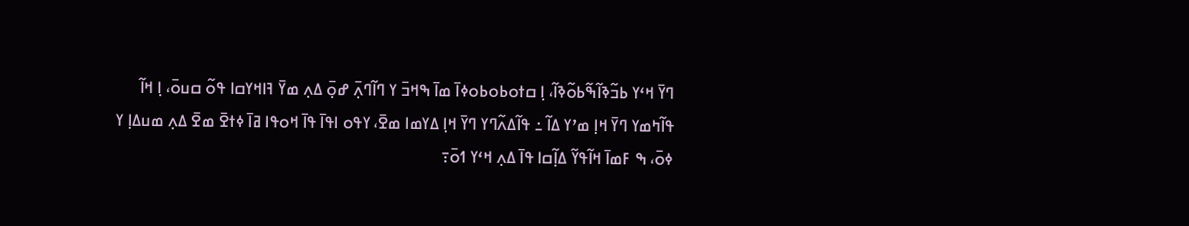ߣߌ߫ ߞߵߌ ߕߏ߬ߢߊ߬ߒ߬ߕߋ߬ߢߊ߬، ߊ߲ ߛߙߋߕߋߕߋߦߊ߫ ߘߊ߫ ߒߞߏ߫ ߌ ߣߊ߬ߣߍ߲߫ ߝߋ߲߫ ߡߍ߲ ߘߌ߫ ߔߊߞߌߛߊ ߟߋ߬ ߛߎߋ߫، ߊ߲ ߞߊ߬ ߟߊ߬ߤߘߌ ߣߌ߫ ߞߊ߲ ߘߴߌ ߡߊ߬ ߸ ߟߊ߬ߡߍ߬ߣߌ ߣߌ߫ ߞߊ߲ ߡߌߘߊ ߘߐ߫، ߌߟߋ ߊߟߊ߫ ߟߊ߫ ߞߋߟߊ ߥߊ߫ ߦߙߐ߫ ߘߐ߫ ߡߍ߲ ߘߎߡߊ߲ ߌ ߦߋ߫، ߒ ߓߘߊ߫ ߞߊ߬ߟߌ߬ ߡߊ߲߬ߛߊ ߟߊ߫ ߡߍ߲ ߞߵߌ ߗߋ߫߹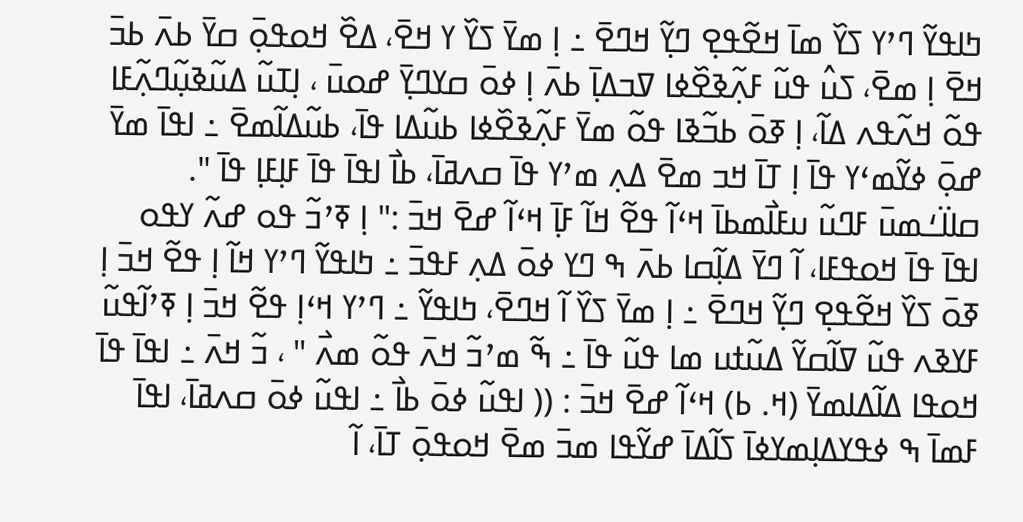ߤߊߟߌ߬ ߣߴߌ ߖߌ߰ ߘߊ߫ ߞߐ߬ߟߐ߲ ߣߌ߲߬ ߞߣߐ߫ ߸ ߊ߲ ߘߌ߫ ߖߌ߰ ߌ ߞߐ߫، ߡߐ߰ ߞߋߟߋ߲߫ ߛߌ߫ ߕߍ߫ ߕߏ߫ ߞߐ߫ ߊ߲ ߘߐ߫، ߖߎ߮ ߟߎ߬ ߓߍ߲߬ߢߐ߰ߦߊ ߜߏߡߊ߲߫ ߕߍ߫ ߊ߲ ߦߋ߫ ߛߌߣߌ߲߫ ߝߋߎ߫ ، ߊ߲ߠߎ߬ ߡߎ߬ߢߎ߲߬ߣߍ߲߬ߓߊ ߟߋ߬ ߞߍ߬ߟߍ ߡߊ߬، ߊ߲ ߧߋ߫ ߕߏ߬ߢߊ ߟߋ߬ ߘߌ߫ ߓߍ߲߬ߢߐ߰ߦߊ ߕߎ߬ߡߊ ߟߊ߫، ߕߎ߬ߡߊ߬ߘߐ߫ ߸ ߊߟߊ߫ ߘߌ߫ ߝߋ߲߫ ߦߌ߬ߘߵߌ ߟߊ߫ ߊ߲ ߠߊ߫ ߞߏ ߘߐ߫ ߡߍ߲ ߘߴߌ ߟߊ߫ ߛߍߥߊ߫، ߕߊ߯ ߊߟߊ߫ ߟߊ߫ ߓߊ߲ߓߊ߲ ߟߊ߫ ".
ߛߊߊ߳ߑߘߎ߫ ߓߣߎ߬ ߎߓߊ߯ߘߕߊ߫ ߞߵߊ߬ ߟߐ߬ ߞߊ߬ ߓߊ߲߫ ߞߵߊ߬ ߝߐ߫ ߞߏ߫ :" ߊ߲ ߧߴߏ߬ ߟߋ ߝߍ߬ ߌߟߋ ߊߟߊ߫ ߟߊ߫ ߞߋߟߓߊ، ߊ߬ ߣߌ߫ ߡߊ߲߬ߛߊ ߕߍ߫ ߒ ߣߌ ߦߋ߫ ߡߍ߲ ߓߟߏ߫ ߸ ߤߊߟߌ߬ ߣߴߌ ߞߊ߬ ߊ߲ ߟߐ߬ ߞߏ߫ ߊ߲ ߧߋ߫ ߖߌ߰ ߞߐ߬ߟߐ߲ ߣߌ߲߬ ߞߣߐ߫ ߸ ߊ߲ ߘߌ߫ ߖߌ߰ ߊ߬ ߞߣߐ߫، ߤߊߟߌ߬ ߸ ߣߴߌ ߞߵߊ߲ ߟߐ߬ ߞߏ߫ ߊ߲ ߧߴߊ߬ߟߎ߬ ߓߌߢߍ ߟߎ߬ ߜߊ߬ߛߌ߬ ߡߎ߬ߙߎ ߘߊ ߟߎ߬ ߟߊ߫ ߸ ߒ߬ ߘߴߏ߬ ߞߍ߫ ߟߋ߬ ߘߍ߯ " ، ߏ߬ ߞߍ߫ ߸ ߊߟߊ߫ ߟߊ߫ ߞߋߟߊ ߡߊ߬ߡߊߘߌ߫ (ߞ. ߕ) ߞߵߊ߬ ߝߐ߫ ߞߏ߫ : (( ߊߟߎ߬ ߦߋ߫ ߕߊ߯ ߸ ߊߟߎ߬ ߦߋ߫ ߛߍߥߊ߫، ߊߟߊ߫ ߓߘߊ߫ ߒ ߦߟߌߡߊ߲ߘߌߦߊ߫ ߖߊ߬ߡߊ߫ ߝߌ߬ߟߊ ߘߏ߫ ߘߐ߫ ߞߋߟߋ߲߫ ߠߊ߫، ߊ߬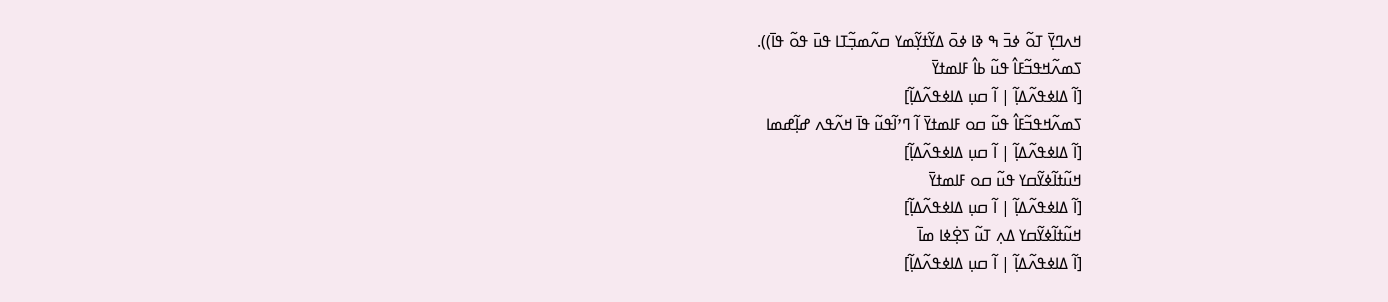ߞߍߣߌ߲߫ ߠߋ߬ ߦߏ߫ ߒ ߢߊ ߦߋ߫ ߡߌ߬ߙߌ߲߬ߘߌ ߛߍ߬ߘߏ߲߬ߠߊ ߟߎ߫ ߟߋ߬ ߟߊ߫)).
ߖߘߍ߬ߞߟߏ߬ߓߊ߮ ߟߎ߬ ߕߊ߮ ߓߊߘߙߌ߫
[ߊ߬ ߡߊߦߟߍ߬ߡߊ߲߬ | ߊ߬ ߛߎ߲ ߡߊߦߟߍ߬ߡߊ߲߬]
ߖߘߍ߬ߞߟߏ߬ߓߊ߮ ߟߎ߬ ߛߋ ߓߊߘߙߌ߫ ߊ߬ ߣߴߊ߬ߟߎ߬ ߟߊ߫ ߞߍ߬ߟߍ ߝߊ߲߬ߝߘߊ
[ߊ߬ ߡߊߦߟߍ߬ߡߊ߲߬ | ߊ߬ ߛߎ߲ ߡߊߦߟߍ߬ߡߊ߲߬]
ߞߎ߬ߙߊ߬ߦߌ߬ߛߌ ߟߎ߬ ߛߋ ߓߊߘߙߌ߫
[ߊ߬ ߡߊߦߟߍ߬ߡߊ߲߬ | ߊ߬ ߛߎ߲ ߡߊߦߟߍ߬ߡߊ߲߬]
ߞߎ߬ߙߊ߬ߦߌ߬ߛߌ ߡߍ߲ ߠߎ߬ ߖߐ߲߭ߦߊ ߘߊ߫
[ߊ߬ ߡߊߦߟߍ߬ߡߊ߲߬ | ߊ߬ ߛߎ߲ ߡߊߦߟߍ߬ߡߊ߲߬]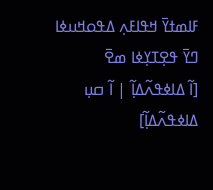ߓߊߘߙߌ߫ ߞߟߊߓߍ߲ ߡߟߋߞߎߦߊ ߣߌ߫ ߟߐ߲ߠߌ߲ߦߊ ߘߐ߫
[ߊ߬ ߡߊߦߟߍ߬ߡߊ߲߬ | ߊ߬ ߛߎ߲ ߡߊߦߟߍ߬ߡߊ߲߬]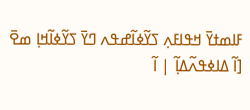ߓߊߘߙߌ߫ ߞߟߊߓߍ߲ ߖߌ߬ߦߊ߬ߝߟߍ ߣߌ߫ ߖߌ߬ߦߊ߬ߞߊ߲ ߘߐ߫
[ߊ߬ ߡߊߦߟߍ߬ߡߊ߲߬ | ߊ߬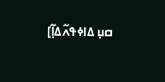ߛߎ߲ ߡߊߦߟߍ߬ߡߊ߲߬]